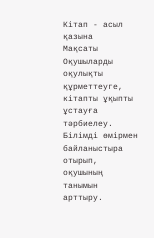Кітап - асыл қазына
Мақсаты
Оқушыларды оқулықты құрметтеуге, кітапты ұқыпты ұстауға тәрбиелеу. Білімді өмірмен байланыстыра отырып, оқушының танымын арттыру.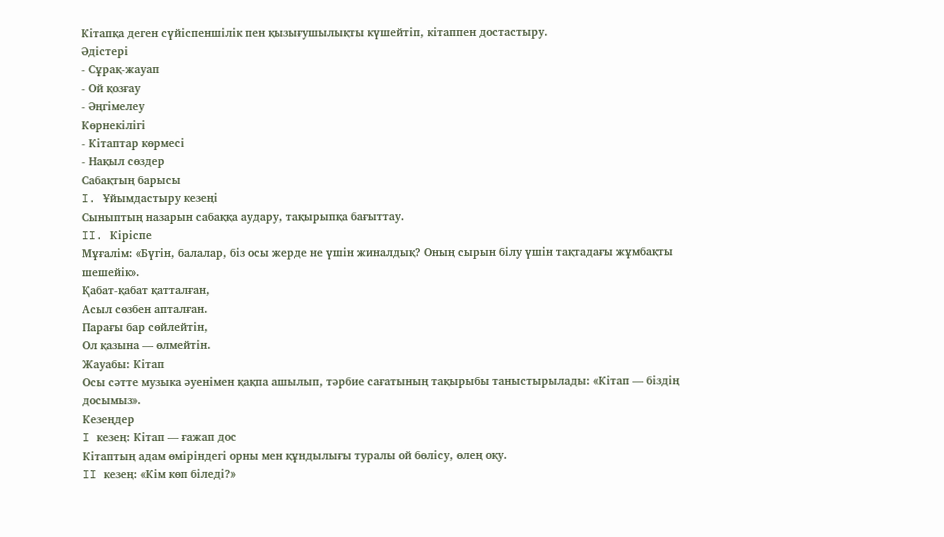Кітапқа деген сүйіспеншілік пен қызығушылықты күшейтіп, кітаппен достастыру.
Әдістері
- Сұрақ-жауап
- Ой қозғау
- Әңгімелеу
Көрнекілігі
- Кітаптар көрмесі
- Нақыл сөздер
Сабақтың барысы
I. Ұйымдастыру кезеңі
Сыныптың назарын сабаққа аудару, тақырыпқа бағыттау.
II. Кіріспе
Мұғалім: «Бүгін, балалар, біз осы жерде не үшін жиналдық? Оның сырын білу үшін тақтадағы жұмбақты шешейік».
Қабат-қабат қатталған,
Асыл сөзбен апталған.
Парағы бар сөйлейтін,
Ол қазына — өлмейтін.
Жауабы: Кітап
Осы сәтте музыка әуенімен қақпа ашылып, тәрбие сағатының тақырыбы таныстырылады: «Кітап — біздің досымыз».
Кезеңдер
I кезең: Кітап — ғажап дос
Кітаптың адам өміріндегі орны мен құндылығы туралы ой бөлісу, өлең оқу.
II кезең: «Кім көп біледі?»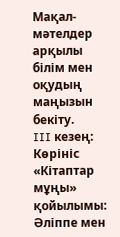Мақал-мәтелдер арқылы білім мен оқудың маңызын бекіту.
III кезең: Көрініс
«Кітаптар мұңы» қойылымы: Әліппе мен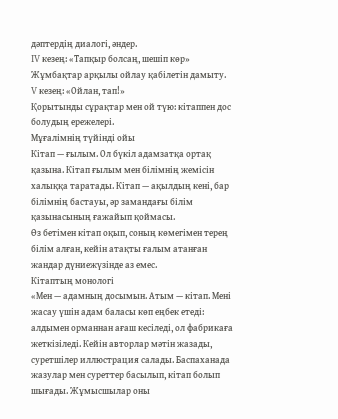дәптердің диалогі, әндер.
IV кезең: «Тапқыр болсаң, шешіп көр»
Жұмбақтар арқылы ойлау қабілетін дамыту.
V кезең: «Ойлан, тап!»
Қорытынды сұрақтар мен ой түю: кітаппен дос болудың ережелері.
Мұғалімнің түйінді ойы
Кітап — ғылым. Ол бүкіл адамзатқа ортақ қазына. Кітап ғылым мен білімнің жемісін халыққа таратады. Кітап — ақылдың кені, бар білімнің бастауы, әр замандағы білім қазынасының ғажайып қоймасы.
Өз бетімен кітап оқып, соның көмегімен терең білім алған, кейін атақты ғалым атанған жандар дүниежүзінде аз емес.
Кітаптың монологі
«Мен — адамның досымын. Атым — кітап. Мені жасау үшін адам баласы көп еңбек етеді: алдымен орманнан ағаш кесіледі, ол фабрикаға жеткізіледі. Кейін авторлар мәтін жазады, суретшілер иллюстрация салады. Баспаханада жазулар мен суреттер басылып, кітап болып шығады. Жұмысшылар оны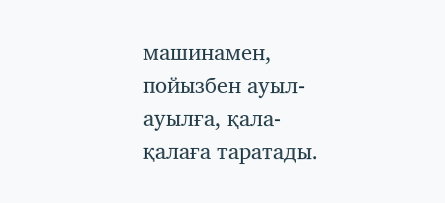машинамен, пойызбен ауыл-ауылға, қала-қалаға таратады.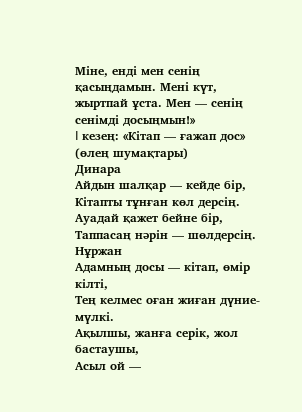Міне, енді мен сенің қасыңдамын. Мені күт, жыртпай ұста. Мен — сенің сенімді досыңмын!»
I кезең: «Кітап — ғажап дос» (өлең шумақтары)
Динара
Айдын шалқар — кейде бір,
Кітапты тұнған көл дерсің.
Ауадай қажет бейне бір,
Таппасаң нәрін — шөлдерсің.
Нұржан
Адамның досы — кітап, өмір кілті,
Тең келмес оған жиған дүние-мүлкі.
Ақылшы, жанға серік, жол бастаушы,
Асыл ой —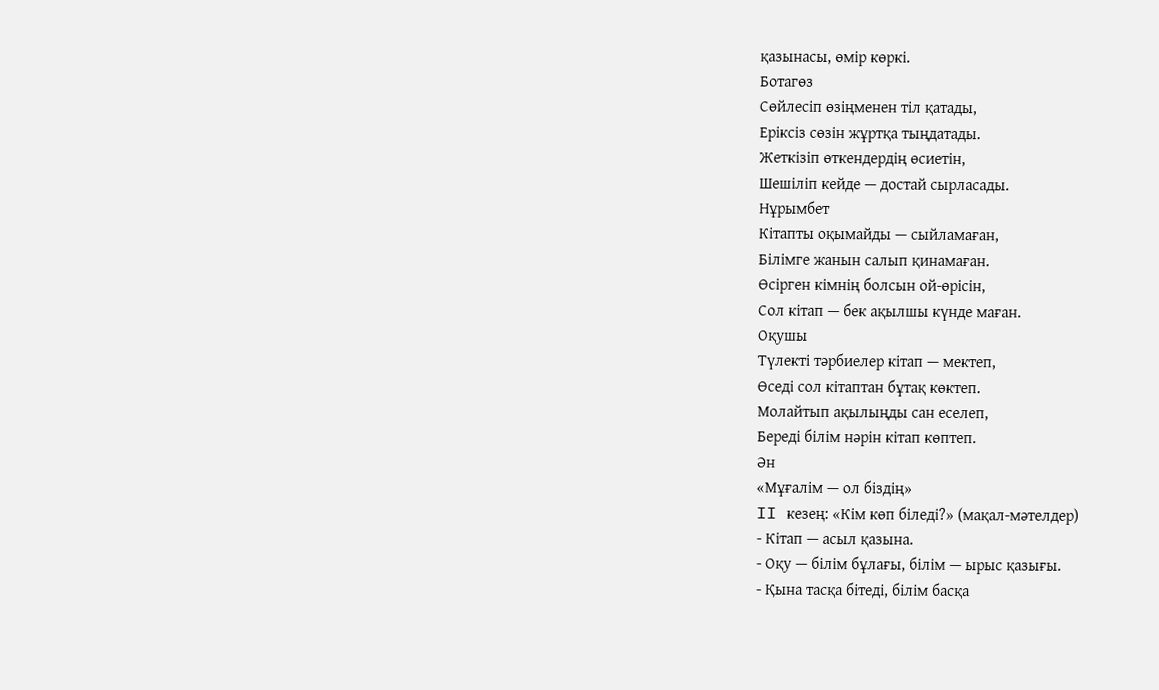қазынасы, өмір көркі.
Ботагөз
Сөйлесіп өзіңменен тіл қатады,
Еріксіз сөзін жұртқа тыңдатады.
Жеткізіп өткендердің өсиетін,
Шешіліп кейде — достай сырласады.
Нұрымбет
Кітапты оқымайды — сыйламаған,
Білімге жанын салып қинамаған.
Өсірген кімнің болсын ой-өрісін,
Сол кітап — бек ақылшы күнде маған.
Оқушы
Түлекті тәрбиелер кітап — мектеп,
Өседі сол кітаптан бұтақ көктеп.
Молайтып ақылыңды сан еселеп,
Береді білім нәрін кітап көптеп.
Ән
«Мұғалім — ол біздің»
II кезең: «Кім көп біледі?» (мақал-мәтелдер)
- Кітап — асыл қазына.
- Оқу — білім бұлағы, білім — ырыс қазығы.
- Қына тасқа бітеді, білім басқа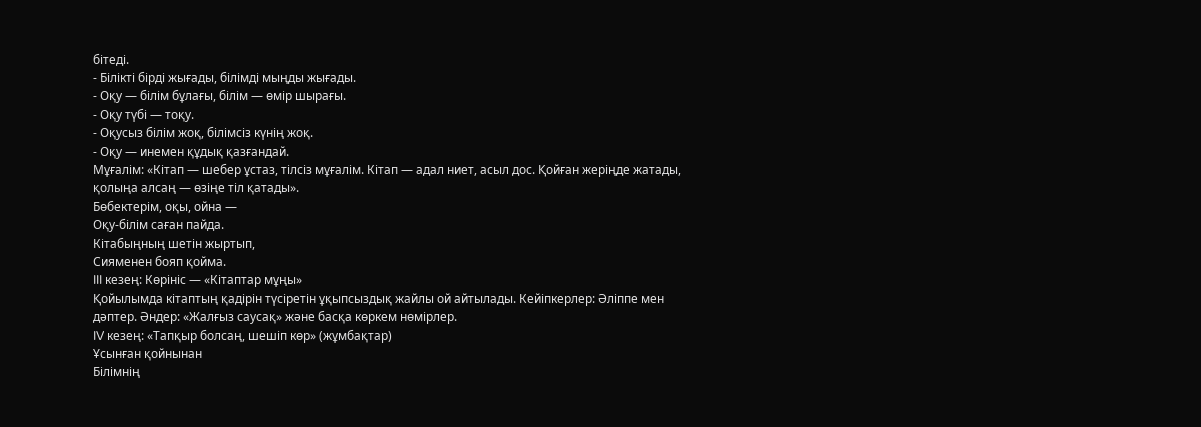бітеді.
- Білікті бірді жығады, білімді мыңды жығады.
- Оқу — білім бұлағы, білім — өмір шырағы.
- Оқу түбі — тоқу.
- Оқусыз білім жоқ, білімсіз күнің жоқ.
- Оқу — инемен құдық қазғандай.
Мұғалім: «Кітап — шебер ұстаз, тілсіз мұғалім. Кітап — адал ниет, асыл дос. Қойған жеріңде жатады, қолыңа алсаң — өзіңе тіл қатады».
Бөбектерім, оқы, ойна —
Оқу-білім саған пайда.
Кітабыңның шетін жыртып,
Сияменен бояп қойма.
III кезең: Көрініс — «Кітаптар мұңы»
Қойылымда кітаптың қадірін түсіретін ұқыпсыздық жайлы ой айтылады. Кейіпкерлер: Әліппе мен дәптер. Әндер: «Жалғыз саусақ» және басқа көркем нөмірлер.
IV кезең: «Тапқыр болсаң, шешіп көр» (жұмбақтар)
Ұсынған қойнынан
Білімнің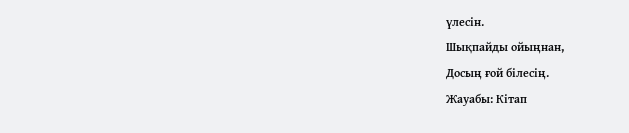үлесін.
Шықпайды ойыңнан,
Досың ғой білесің.
Жауабы: Кітап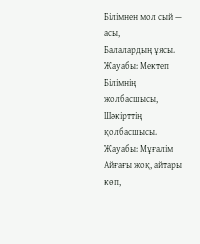Білімнен мол сый — асы,
Балалардың ұясы.
Жауабы: Мектеп
Білімнің жолбасшысы,
Шәкірттің қолбасшысы.
Жауабы: Мұғалім
Айғағы жоқ, айтары көп,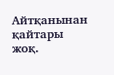Айтқанынан қайтары жоқ.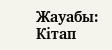Жауабы: Кітап